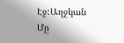Էջ:Աղջկան Մը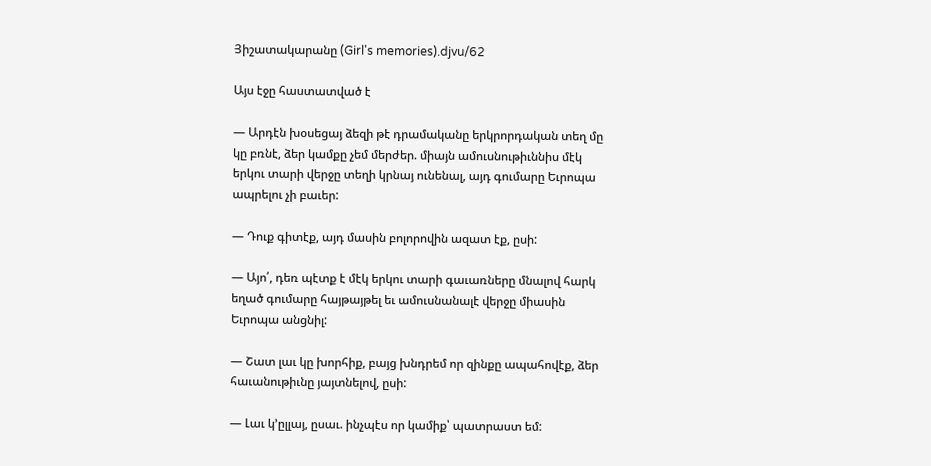Յիշատակարանը (Girl's memories).djvu/62

Այս էջը հաստատված է

— Արդէն խօսեցայ ձեզի թէ դրամականը երկրորդական տեղ մը կը բռնէ, ձեր կամքը չեմ մերժեր. միայն ամուսնութիւննիս մէկ երկու տարի վերջը տեղի կրնայ ունենալ, այդ գումարը Եւրոպա ապրելու չի բաւեր:

— Դուք գիտէք, այդ մասին բոլորովին ազատ էք, ըսի:

— Այո՛, դեռ պէտք է մէկ երկու տարի գաւառները մնալով հարկ եղած գումարը հայթայթել եւ ամուսնանալէ վերջը միասին Եւրոպա անցնիլ:

— Շատ լաւ կը խորհիք, բայց խնդրեմ որ զինքը ապահովէք, ձեր հաւանութիւնը յայտնելով, ըսի:

— Լաւ կ՚ըլլայ, ըսաւ. ինչպէս որ կամիք՝ պատրաստ եմ: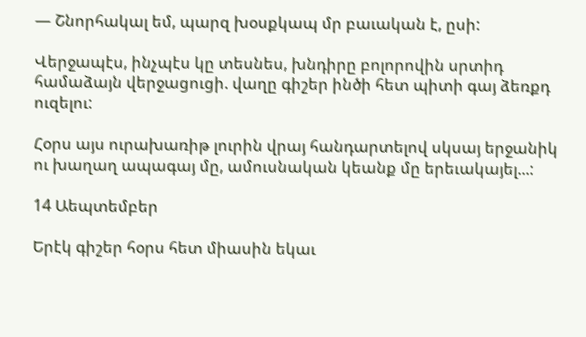— Շնորհակալ եմ, պարզ խօսքկապ մր բաւական է, ըսի:

Վերջապէս, ինչպէս կը տեսնես, խնդիրը բոլորովին սրտիդ համաձայն վերջացուցի. վաղը գիշեր ինծի հետ պիտի գայ ձեռքդ ուզելու:

Հօրս այս ուրախառիթ լուրին վրայ հանդարտելով սկսայ երջանիկ ու խաղաղ ապագայ մը, ամուսնական կեանք մը երեւակայել...:

14 Աեպտեմբեր

Երէկ գիշեր հօրս հետ միասին եկաւ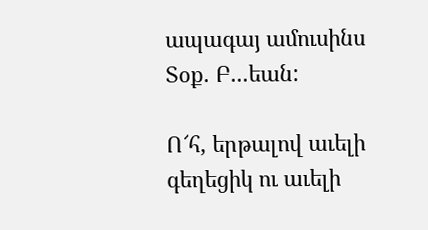ապագայ ամուսինս Տօք. Բ...եան:

Ո՜հ, երթալով աւելի գեղեցիկ ու աւելի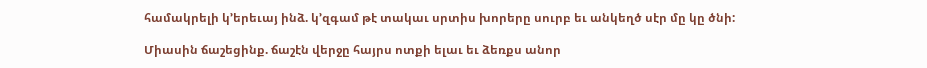համակրելի կ՚երեւայ ինձ. կ՚զգամ թէ տակաւ սրտիս խորերը սուրբ եւ անկեղծ սէր մը կը ծնի:

Միասին ճաշեցինք. ճաշէն վերջը հայրս ոտքի ելաւ եւ ձեռքս անոր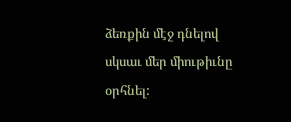ձեռքին մէջ դնելով սկսաւ մեր միութիւնը օրհնել: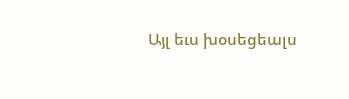Այլ եւս խօսեցեալս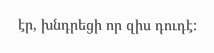էր, խնդրեցի որ զիս դուդէ: